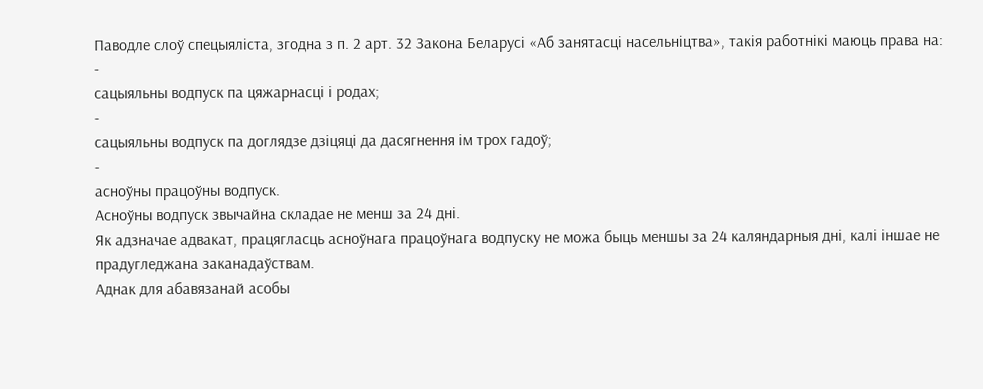Паводле слоў спецыяліста, згодна з п. 2 арт. 32 Закона Беларусі «Аб занятасці насельніцтва», такія работнікі маюць права на:
-
сацыяльны водпуск па цяжарнасці і родах;
-
сацыяльны водпуск па доглядзе дзіцяці да дасягнення ім трох гадоў;
-
асноўны працоўны водпуск.
Асноўны водпуск звычайна складае не менш за 24 дні.
Як адзначае адвакат, працягласць асноўнага працоўнага водпуску не можа быць меншы за 24 каляндарныя дні, калі іншае не прадугледжана заканадаўствам.
Аднак для абавязанай асобы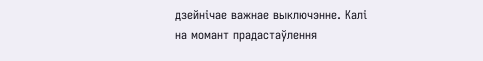дзейнічае важнае выключэнне. Калі на момант прадастаўлення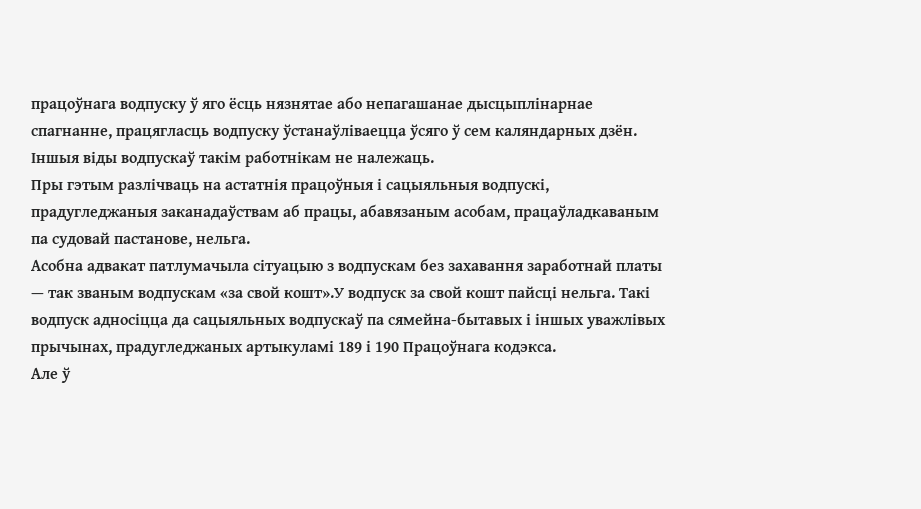працоўнага водпуску ў яго ёсць нязнятае або непагашанае дысцыплінарнае спагнанне, працягласць водпуску ўстанаўліваецца ўсяго ў сем каляндарных дзён.
Іншыя віды водпускаў такім работнікам не належаць.
Пры гэтым разлічваць на астатнія працоўныя і сацыяльныя водпускі, прадугледжаныя заканадаўствам аб працы, абавязаным асобам, працаўладкаваным па судовай пастанове, нельга.
Асобна адвакат патлумачыла сітуацыю з водпускам без захавання заработнай платы — так званым водпускам «за свой кошт».У водпуск за свой кошт пайсці нельга. Такі водпуск адносіцца да сацыяльных водпускаў па сямейна-бытавых і іншых уважлівых прычынах, прадугледжаных артыкуламі 189 і 190 Працоўнага кодэкса.
Але ў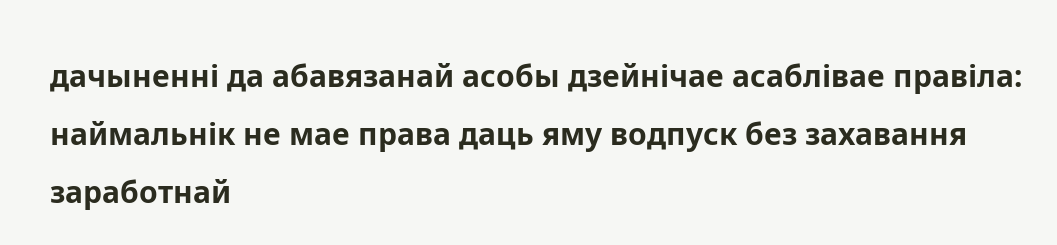дачыненні да абавязанай асобы дзейнічае асаблівае правіла: наймальнік не мае права даць яму водпуск без захавання заработнай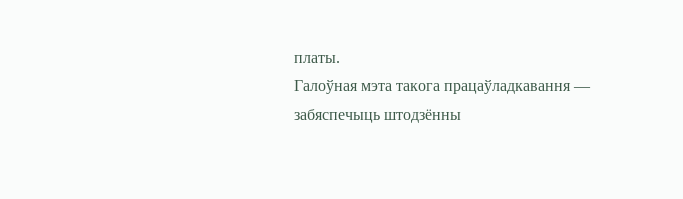платы.
Галоўная мэта такога працаўладкавання — забяспечыць штодзённы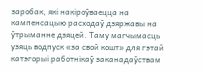заробак, які накіроўваецца на кампенсацыю расходаў дзяржавы на ўтрыманне дзяцей. Таму магчымасць узяць водпуск «за свой кошт» для гэтай катэгорыі работнікаў заканадаўствам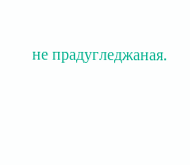не прадугледжаная.